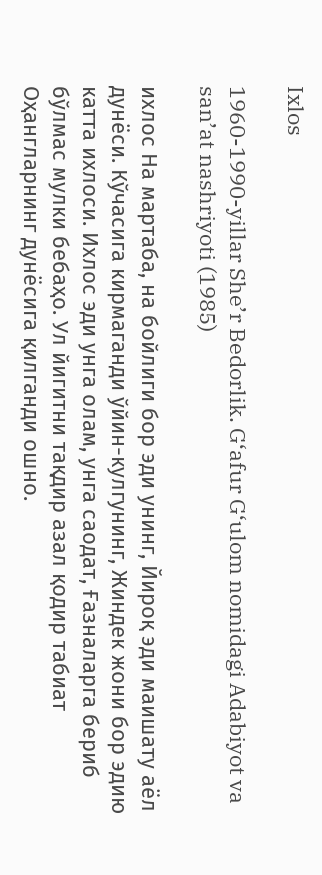Ixlos

1960-1990-yillar She’r Bedorlik. G‘afur G‘ulom nomidagi Adabiyot va san’at nashriyoti (1985)

ихлос На мартаба, на бойлиги бор эди унинг, Йироқ эди маишату аёл дунёси. Кўчасига кирмаганди ўйин-кулгунинг, Жиндек жони бор эдию катта ихлоси. Ихлос эди унга олам, унга саодат, Ғазналарга бериб бўлмас мулки бебаҳо. Ул йигитни тақдир азал қодир табиат Оҳангларнинг дунёсига қилганди ошно.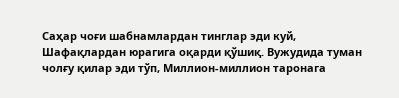Саҳар чоғи шабнамлардан тинглар эди куй, Шафақлардан юрагига оқарди қўшиқ. Вужудида туман чолғу қилар эди тўп, Миллион-миллион таронага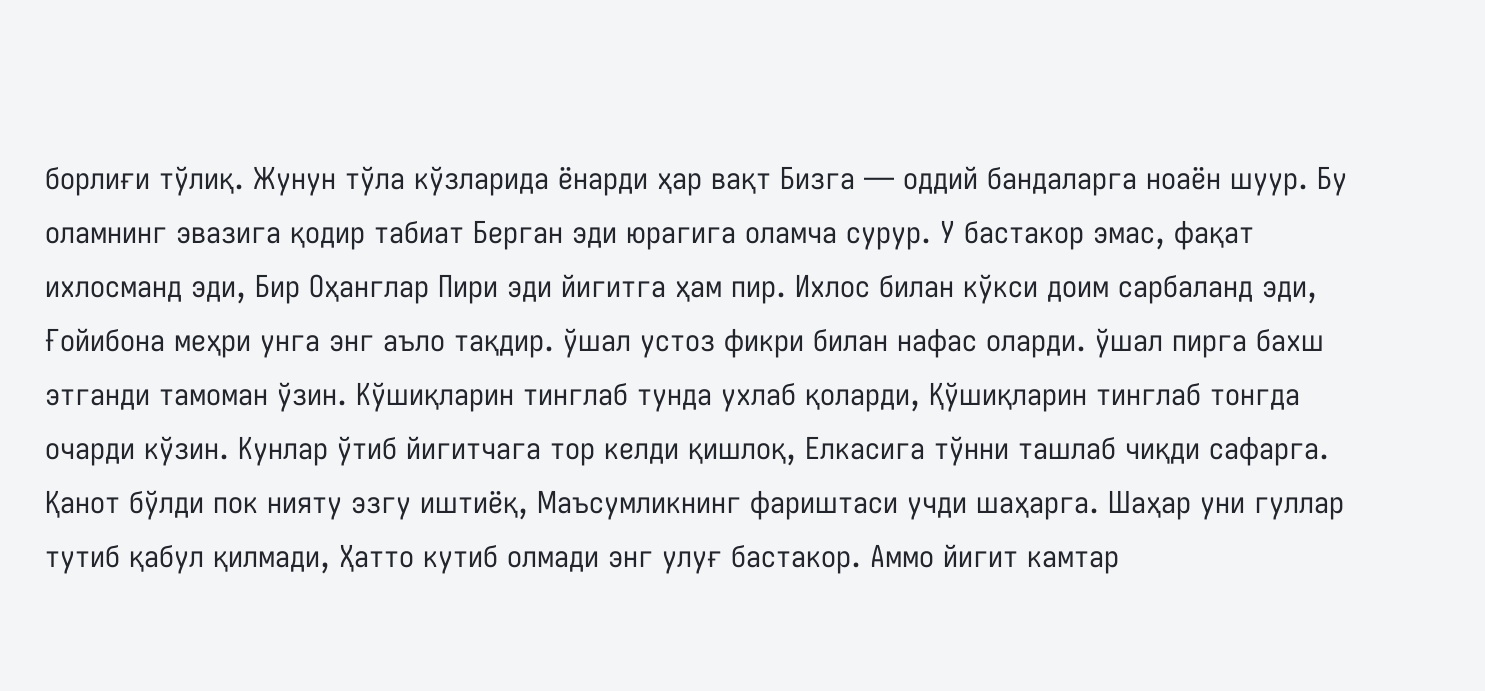борлиғи тўлиқ. Жунун тўла кўзларида ёнарди ҳар вақт Бизга — оддий бандаларга ноаён шуур. Бу оламнинг эвазига қодир табиат Берган эди юрагига оламча сурур. У бастакор эмас, фақат ихлосманд эди, Бир Оҳанглар Пири эди йигитга ҳам пир. Ихлос билан кўкси доим сарбаланд эди, Ғойибона меҳри унга энг аъло тақдир. ўшал устоз фикри билан нафас оларди. ўшал пирга бахш этганди тамоман ўзин. Кўшиқларин тинглаб тунда ухлаб қоларди, Қўшиқларин тинглаб тонгда очарди кўзин. Кунлар ўтиб йигитчага тор келди қишлоқ, Елкасига тўнни ташлаб чиқди сафарга. Қанот бўлди пок нияту эзгу иштиёқ, Маъсумликнинг фариштаси учди шаҳарга. Шаҳар уни гуллар тутиб қабул қилмади, Ҳатто кутиб олмади энг улуғ бастакор. Аммо йигит камтар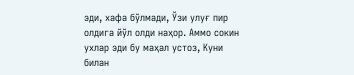эди, хафа бўлмади, Ўзи улуғ пир олдига йўл олди наҳор. Аммо сокин ухлар эди бу маҳал устоз, Куни билан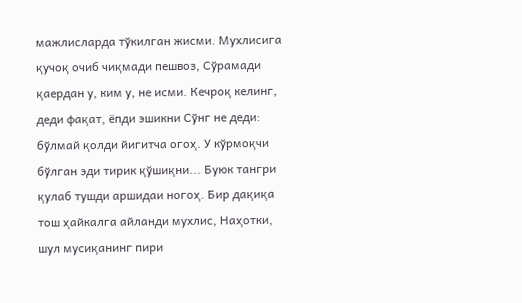мажлисларда тўкилган жисми. Мухлисига қучоқ очиб чиқмади пешвоз, Сўрамади қаердан у, ким у, не исми. Кечроқ келинг, деди фақат, ёпди эшикни Сўнг не деди: бўлмай қолди йигитча огоҳ. У кўрмоқчи бўлган эди тирик қўшиқни... Буюк тангри қулаб тушди аршидаи ногоҳ. Бир дақиқа тош ҳайкалга айланди мухлис, Наҳотки, шул мусиқанинг пири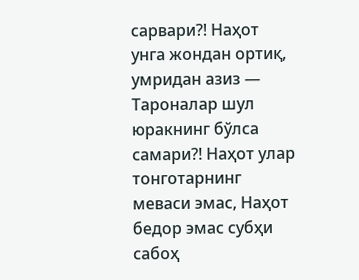сарвари?! Наҳот унга жондан ортиқ, умридан азиз — Тароналар шул юракнинг бўлса самари?! Наҳот улар тонготарнинг меваси эмас, Наҳот бедор эмас субҳи сабоҳ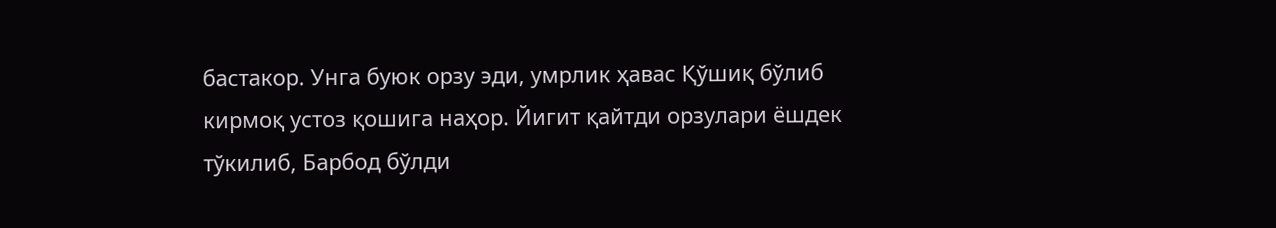бастакор. Унга буюк орзу эди, умрлик ҳавас Қўшиқ бўлиб кирмоқ устоз қошига наҳор. Йигит қайтди орзулари ёшдек тўкилиб, Барбод бўлди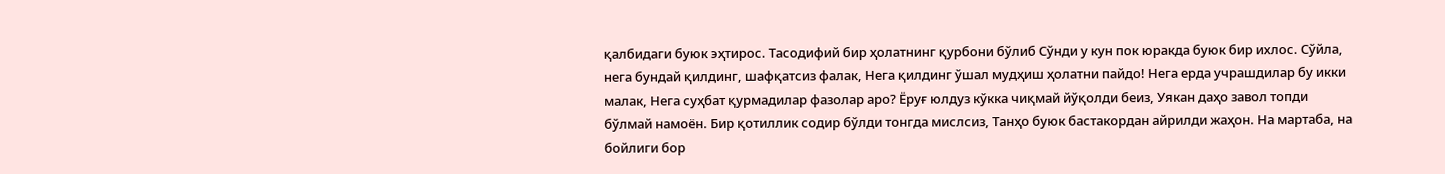қалбидаги буюк эҳтирос. Тасодифий бир ҳолатнинг қурбони бўлиб Сўнди у кун пок юракда буюк бир ихлос. Сўйла, нега бундай қилдинг, шафқатсиз фалак, Нега қилдинг ўшал мудҳиш ҳолатни пайдо! Нега ерда учрашдилар бу икки малак, Нега суҳбат қурмадилар фазолар аро? Ёруғ юлдуз кўкка чиқмай йўқолди беиз, Уякан даҳо завол топди бўлмай намоён. Бир қотиллик содир бўлди тонгда мислсиз, Танҳо буюк бастакордан айрилди жаҳон. На мартаба, на бойлиги бор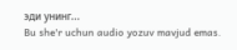эди унинг...
Bu she'r uchun audio yozuv mavjud emas.